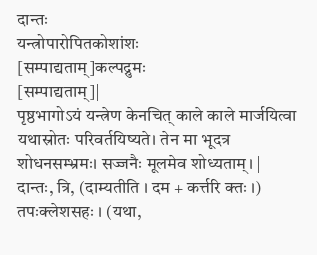दान्तः
यन्त्रोपारोपितकोशांशः
[सम्पाद्यताम्]कल्पद्रुमः
[सम्पाद्यताम्]|
पृष्ठभागोऽयं यन्त्रेण केनचित् काले काले मार्जयित्वा यथास्रोतः परिवर्तयिष्यते। तेन मा भूदत्र शोधनसम्भ्रमः। सज्जनैः मूलमेव शोध्यताम्। |
दान्तः, त्रि, (दाम्यतीति । दम + कर्त्तरि क्तः ।) तपःक्लेशसहः । (यथा,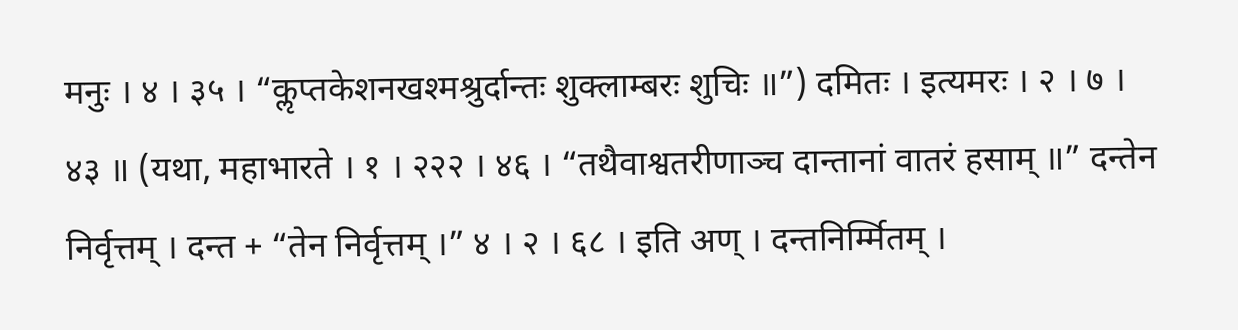मनुः । ४ । ३५ । “कॢप्तकेशनखश्मश्रुर्दान्तः शुक्लाम्बरः शुचिः ॥”) दमितः । इत्यमरः । २ । ७ । ४३ ॥ (यथा, महाभारते । १ । २२२ । ४६ । “तथैवाश्वतरीणाञ्च दान्तानां वातरं हसाम् ॥” दन्तेन निर्वृत्तम् । दन्त + “तेन निर्वृत्तम् ।” ४ । २ । ६८ । इति अण् । दन्तनिर्म्मितम् ।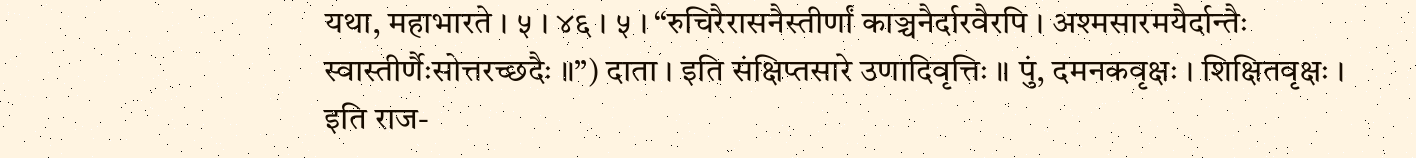यथा, महाभारते । ५ । ४६ । ५ । “रुचिरैरासनैस्तीर्णां काञ्चनैर्दारवैरपि । अश्मसारमयैर्दान्तैः स्वास्तीर्णैःसोत्तरच्छदैः ॥”) दाता । इति संक्षिप्तसारे उणादिवृत्तिः ॥ पुं, दमनकवृक्षः । शिक्षितवृक्षः । इति राज-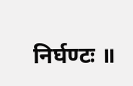निर्घण्टः ॥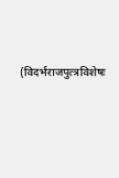(विदर्भराजपुत्त्रविशेषः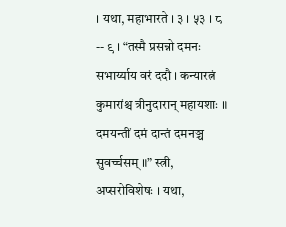। यथा, महाभारते । ३ । ५३ । ८ -- ९ । “तस्मै प्रसन्नो दमनः सभार्य्याय वरं ददौ । कन्यारत्नं कुमारांश्च त्रीनुदारान् महायशाः ॥ दमयन्तीं दमं दान्तं दमनञ्च सुवर्च्चसम् ॥” स्त्री, अप्सरोविशेषः । यथा,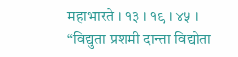महाभारते । १३ । १९ । ४५ । “विद्युता प्रशमी दान्ता विद्योता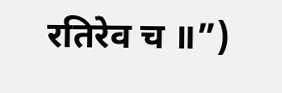रतिरेव च ॥”)